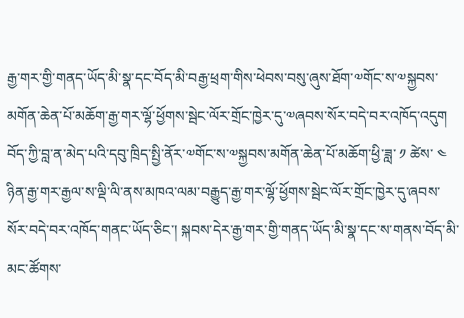རྒྱ་གར་གྱི་གནད་ཡོད་མི་སྣ་དང་བོད་མི་བརྒྱ་ཕྲག་གིས་ཕེབས་བསུ་ཞུས་ཐོག་༧གོང་ས་༧སྐྱབས་མགོན་ཆེན་པོ་མཆོག་རྒྱ་གར་ལྷོ་ཕྱོགས་སྦེང་ལོར་གྲོང་ཁྱེར་དུ་༧ཞབས་སོར་བདེ་བར་འཁོད་འདུག
བོད་ཀྱི་བླ་ན་མེད་པའི་དབུ་ཁྲིད་སྤྱི་ནོར་༧གོང་ས་༧སྐྱབས་མགོན་ཆེན་པོ་མཆོག་ཕྱི་ཟླ་ ༡ ཚེས་ ༤ ཉིན་རྒྱ་གར་རྒྱལ་ས་ལྡི་ལི་ནས་མཁའ་ལམ་བརྒྱུད་རྒྱ་གར་ལྷོ་ཕྱོགས་སྦེང་ལོར་གྲོང་ཁྱེར་དུ་ཞབས་སོར་བདེ་བར་འཁོད་གནང་ཡོད་ཅིང་། སྐབས་དེར་རྒྱ་གར་གྱི་གནད་ཡོད་མི་སྣ་དང་ས་གནས་བོད་མི་མང་ཚོགས་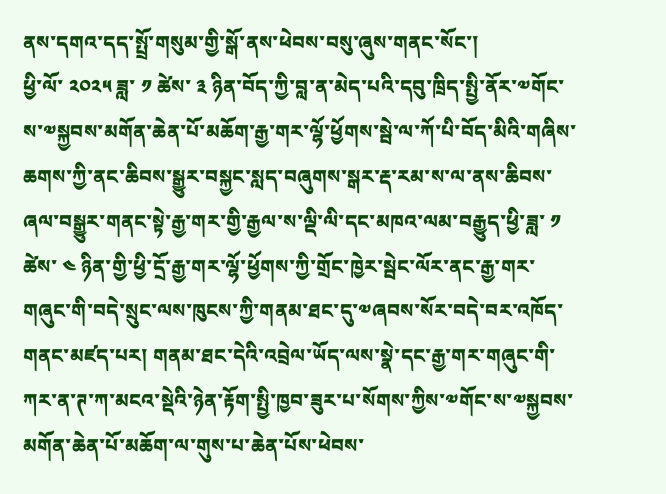ནས་དགའ་དད་སྤྲོ་གསུམ་གྱི་སྒོ་ནས་ཕེབས་བསུ་ཞུས་གནང་སོང་།
ཕྱི་ལོ་ ༢༠༢༥ ཟླ་ ༡ ཚེས་ ༣ ཉིན་བོད་ཀྱི་བླ་ན་མེད་པའི་དབུ་ཁྲིད་སྤྱི་ནོར་༧གོང་ས་༧སྐྱབས་མགོན་ཆེན་པོ་མཆོག་རྒྱ་གར་ལྷོ་ཕྱོགས་སྦེ་ལ་ཀོ་པི་བོད་མིའི་གཞིས་ཆགས་ཀྱི་ནང་ཆིབས་སྒྱུར་བསྐྱང་སླད་བཞུགས་སྒར་རྡ་རམ་ས་ལ་ནས་ཆིབས་ཞལ་བསྒྱུར་གནང་སྟེ་རྒྱ་གར་གྱི་རྒྱལ་ས་ལྡི་ལི་དང་མཁའ་ལམ་བརྒྱུད་ཕྱི་ཟླ་ ༡ ཚེས་ ༤ ཉིན་གྱི་ཕྱི་དྲོ་རྒྱ་གར་ལྷོ་ཕྱོགས་ཀྱི་གྲོང་ཁྱེར་སྦེང་ལོར་ནང་རྒྱ་གར་གཞུང་གི་བདེ་སྲུང་ལས་ཁུངས་ཀྱི་གནམ་ཐང་དུ་༧ཞབས་སོར་བདེ་བར་འཁོད་གནང་མཛད་པར། གནམ་ཐང་དེའི་འབྲེལ་ཡོད་ལས་སྣེ་དང་རྒྱ་གར་གཞུང་གི་ཀར་ན་ཊ་ཀ་མངའ་སྡེའི་ཉེན་རྟོག་སྤྱི་ཁྱབ་ཟུར་པ་སོགས་ཀྱིས་༧གོང་ས་༧སྐྱབས་མགོན་ཆེན་པོ་མཆོག་ལ་གུས་པ་ཆེན་པོས་ཕེབས་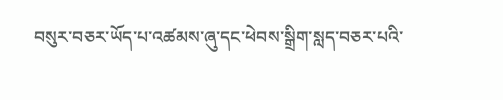བསུར་བཅར་ཡོད་པ་འཚམས་ཞུ་དང་ཕེབས་སྒྲིག་སླད་བཅར་པའི་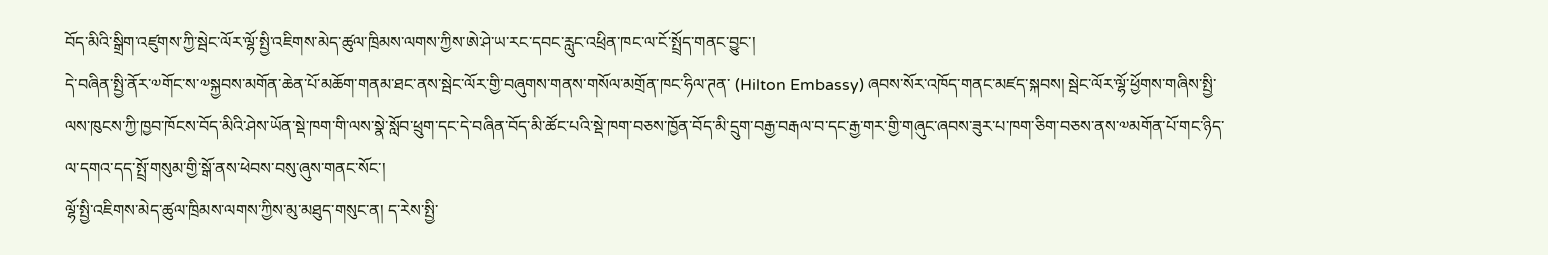བོད་མིའི་སྒྲིག་འཛུགས་ཀྱི་སྦེང་ལོར་ལྷོ་སྤྱི་འཇིགས་མེད་ཚུལ་ཁྲིམས་ལགས་ཀྱིས་ཨེ་ཤེ་ཡ་རང་དབང་རླུང་འཕྲིན་ཁང་ལ་ངོ་སྤྲོད་གནང་བྱུང་།
དེ་བཞིན་སྤྱི་ནོར་༧གོང་ས་༧སྐྱབས་མགོན་ཆེན་པོ་མཆོག་གནམ་ཐང་ནས་སྦེང་ལོར་གྱི་བཞུགས་གནས་གསོལ་མགྲོན་ཁང་ཧིལ་ཊན་ (Hilton Embassy) ཞབས་སོར་འཁོད་གནང་མཛད་སྐབས། སྦེང་ལོར་ལྷོ་ཕྱོགས་གཞིས་སྤྱི་ལས་ཁུངས་ཀྱི་ཁྱབ་ཁོངས་བོད་མིའི་ཤེས་ཡོན་སྡེ་ཁག་གི་ལས་སྣེ་སློབ་ཕྲུག་དང་དེ་བཞིན་བོད་མི་ཚོང་པའི་སྡེ་ཁག་བཅས་ཁྱོན་བོད་མི་དྲུག་བརྒྱ་བརྒལ་བ་དང་རྒྱ་གར་གྱི་གཞུང་ཞབས་ཟུར་པ་ཁག་ཅིག་བཅས་ནས་༧མགོན་པོ་གང་ཉིད་ལ་དགའ་དད་སྤྲོ་གསུམ་གྱི་སྒོ་ནས་ཕེབས་བསུ་ཞུས་གནང་སོང་།
ལྷོ་སྤྱི་འཇིགས་མེད་ཚུལ་ཁྲིམས་ལགས་ཀྱིས་མུ་མཐུད་གསུང་ན། ད་རེས་སྤྱི་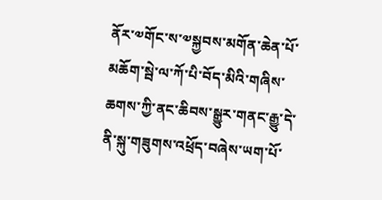ནོར་༧གོང་ས་༧སྐྱབས་མགོན་ཆེན་པོ་མཆོག་སྦེ་ལ་ཀོ་པི་བོད་མིའི་གཞིས་ཆགས་ཀྱི་ནང་ཆིབས་སྒྱུར་གནང་རྒྱུ་དེ་ནི་སྐུ་གཟུགས་འཕྲོད་བཞེས་ཡག་པོ་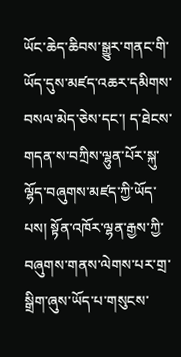ཡོང་ཆེད་ཆིབས་སྒྱུར་གནང་གི་ཡོད་དུས་མཛད་འཆར་དམིགས་བསལ་མེད་ཅེས་དང་། ད་ཐེངས་གདན་ས་བཀྲིས་ལྷུན་པོར་སྐུ་ལྷོད་བཞུགས་མཛད་ཀྱི་ཡོད་པས། སྟོན་འཁོར་ལྷན་རྒྱས་ཀྱི་བཞུགས་གནས་ལེགས་པར་གྲ་སྒྲིག་ཞུས་ཡོད་པ་གསུངས་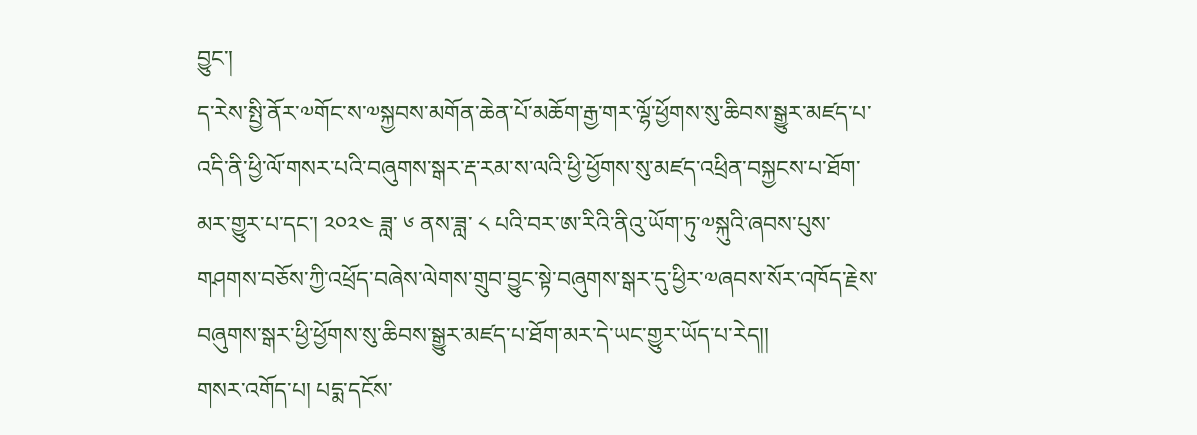བྱུང་།
ད་རེས་སྤྱི་ནོར་༧གོང་ས་༧སྐྱབས་མགོན་ཆེན་པོ་མཆོག་རྒྱ་གར་ལྷོ་ཕྱོགས་སུ་ཆིབས་སྒྱུར་མཛད་པ་འདི་ནི་ཕྱི་ལོ་གསར་པའི་བཞུགས་སྒར་རྡ་རམ་ས་ལའི་ཕྱི་ཕྱོགས་སུ་མཛད་འཕྲིན་བསྐྱངས་པ་ཐོག་མར་གྱུར་པ་དང་། ༢༠༢༤ ཟླ་ ༦ ནས་ཟླ་ ༨ པའི་བར་ཨ་རིའི་ནིའུ་ཡོག་ཏུ་༧སྐུའི་ཞབས་པུས་གཤགས་བཅོས་ཀྱི་འཕྲོད་བཞེས་ལེགས་གྲུབ་བྱུང་སྟེ་བཞུགས་སྒར་དུ་ཕྱིར་༧ཞབས་སོར་འཁོད་རྗེས་བཞུགས་སྒར་ཕྱི་ཕྱོགས་སུ་ཆིབས་སྒྱུར་མཛད་པ་ཐོག་མར་དེ་ཡང་གྱུར་ཡོད་པ་རེད།།
གསར་འགོད་པ། པདྨ་དངོས་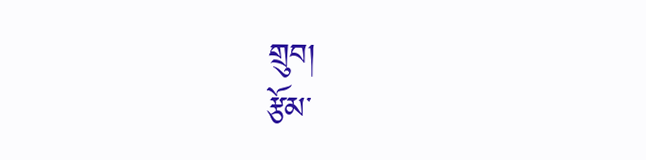གྲུབ།
རྩོམ་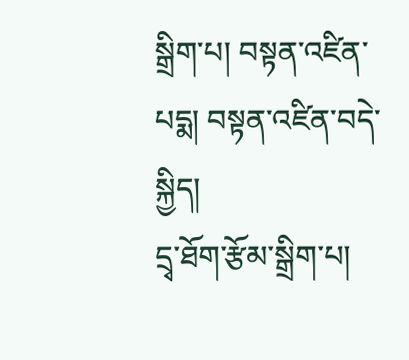སྒྲིག་པ། བསྟན་འཛིན་པདྨ། བསྟན་འཛིན་བདེ་སྐྱིད།
དྲྭ་ཐོག་རྩོམ་སྒྲིག་པ།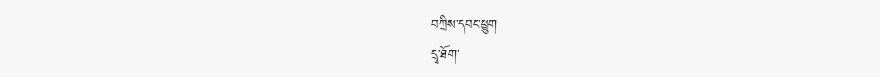བཀྲིས་དབང་ཕྱུག
དྲྭ་ཐོག་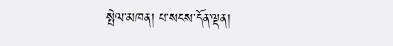སྤེལ་མཁན། པ་སངས་དོན་ལྡན།